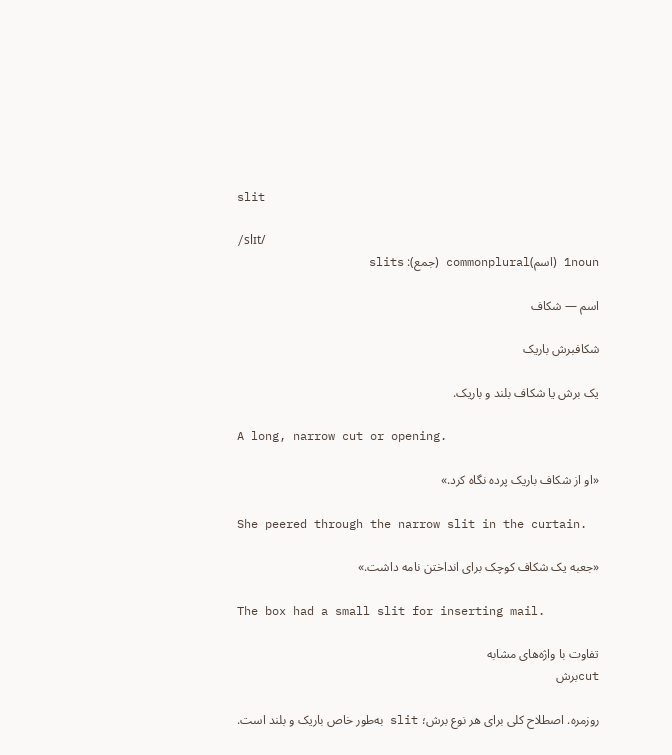slit

/slɪt/
1noun (اسم)commonplural (جمع): slits

اسم — شکاف

شکافبرش باریک

یک برش یا شکاف بلند و باریک.

A long, narrow cut or opening.

«او از شکاف باریک پرده نگاه کرد.»

She peered through the narrow slit in the curtain.

«جعبه یک شکاف کوچک برای انداختن نامه داشت.»

The box had a small slit for inserting mail.

تفاوت با واژه‌های مشابه
cutبرش

روزمره. اصطلاح کلی برای هر نوع برش؛ slit به‌طور خاص باریک و بلند است.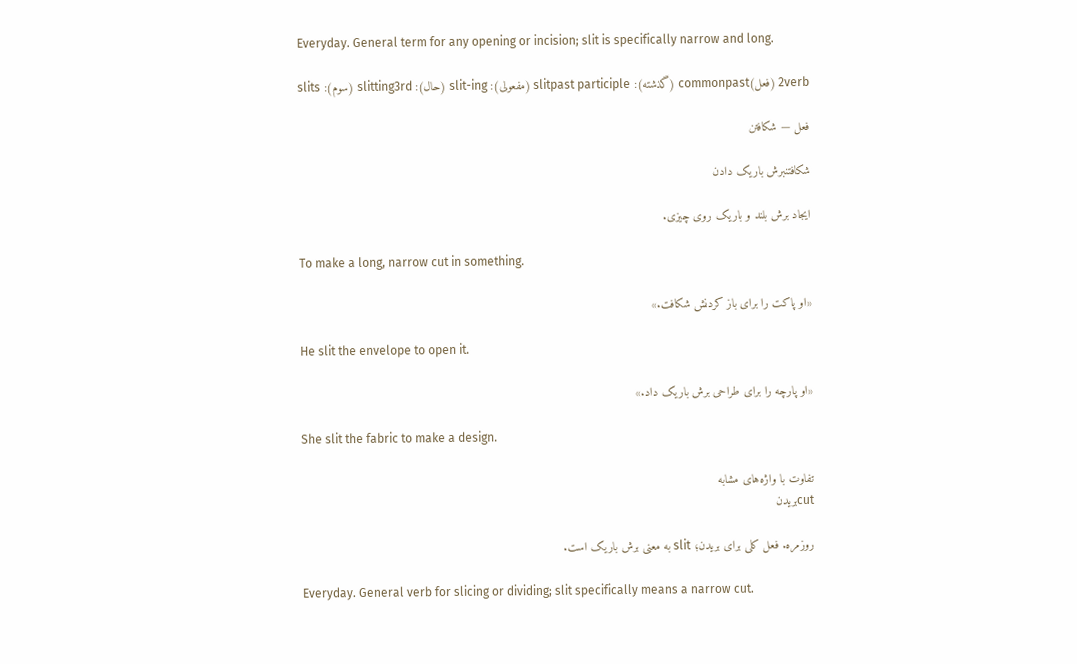Everyday. General term for any opening or incision; slit is specifically narrow and long.

2verb (فعل)commonpast (گذشته): slitpast participle (مفعولی): slit-ing (حال): slitting3rd (سوم): slits

فعل — شکافتن

شکافتنبرش باریک دادن

ایجاد برش بلند و باریک روی چیزی.

To make a long, narrow cut in something.

«او پاکت را برای باز کردنش شکافت.»

He slit the envelope to open it.

«او پارچه را برای طراحی برش باریک داد.»

She slit the fabric to make a design.

تفاوت با واژه‌های مشابه
cutبریدن

روزمره. فعل کلی برای بریدن؛ slit به معنی برش باریک است.

Everyday. General verb for slicing or dividing; slit specifically means a narrow cut.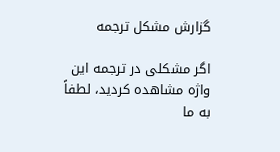گزارش مشکل ترجمه

اگر مشکلی در ترجمه این واژه مشاهده کردید، لطفاً به ما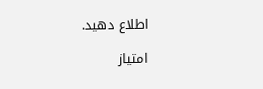اطلاع دهید.

امتیاز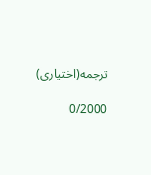ترجمه(اختیاری)

0/2000